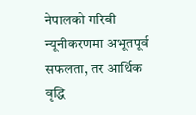नेपालको गरिबी न्यूनीकरणमा अभूतपूर्व सफलता, तर आर्थिक वृद्धि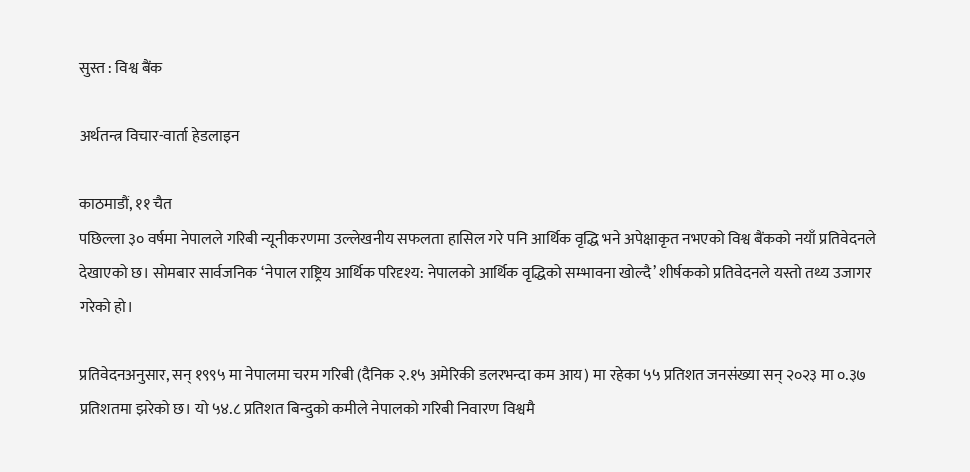सुस्त : विश्व बैंक

अर्थतन्त्र विचार-वार्ता हेडलाइन

काठमाडौं, ११ चैत
पछिल्ला ३० वर्षमा नेपालले गरिबी न्यूनीकरणमा उल्लेखनीय सफलता हासिल गरे पनि आर्थिक वृद्धि भने अपेक्षाकृत नभएको विश्व बैंकको नयाँ प्रतिवेदनले देखाएको छ। सोमबार सार्वजनिक ‘नेपाल राष्ट्रिय आर्थिक परिदृश्य: नेपालको आर्थिक वृद्धिको सम्भावना खोल्दै’ शीर्षकको प्रतिवेदनले यस्तो तथ्य उजागर गरेको हो।

प्रतिवेदनअनुसार, सन् १९९५ मा नेपालमा चरम गरिबी (दैनिक २.१५ अमेरिकी डलरभन्दा कम आय) मा रहेका ५५ प्रतिशत जनसंख्या सन् २०२३ मा ०.३७ प्रतिशतमा झरेको छ। यो ५४.८ प्रतिशत बिन्दुको कमीले नेपालको गरिबी निवारण विश्वमै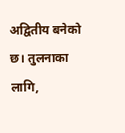अद्वितीय बनेको छ। तुलनाका लागि,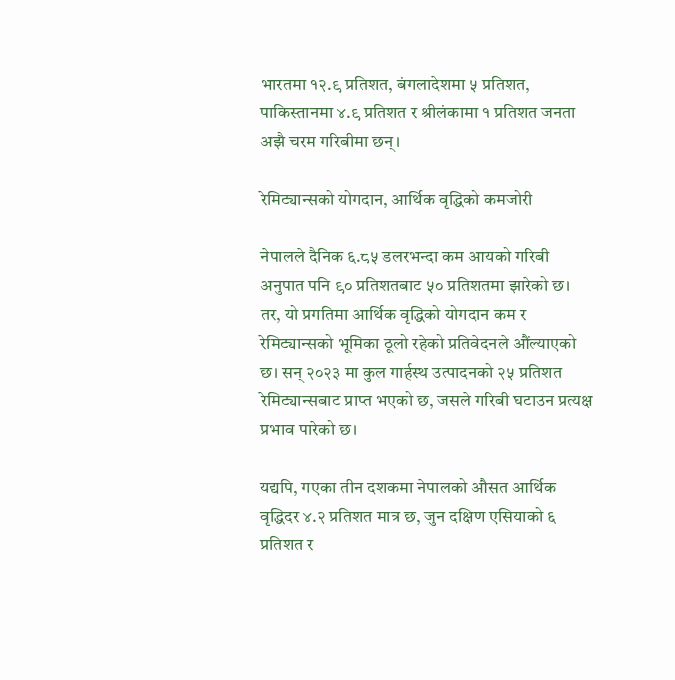भारतमा १२.९ प्रतिशत, बंगलादेशमा ५ प्रतिशत, पाकिस्तानमा ४.९ प्रतिशत र श्रीलंकामा १ प्रतिशत जनता अझै चरम गरिबीमा छन्।

रेमिट्यान्सको योगदान, आर्थिक वृद्धिको कमजोरी

नेपालले दैनिक ६.८५ डलरभन्दा कम आयको गरिबी अनुपात पनि ९० प्रतिशतबाट ५० प्रतिशतमा झारेको छ। तर, यो प्रगतिमा आर्थिक वृद्धिको योगदान कम र रेमिट्यान्सको भूमिका ठूलो रहेको प्रतिवेदनले औंल्याएको छ। सन् २०२३ मा कुल गार्हस्थ उत्पादनको २५ प्रतिशत रेमिट्यान्सबाट प्राप्त भएको छ, जसले गरिबी घटाउन प्रत्यक्ष प्रभाव पारेको छ।

यद्यपि, गएका तीन दशकमा नेपालको औसत आर्थिक वृद्धिदर ४.२ प्रतिशत मात्र छ, जुन दक्षिण एसियाको ६ प्रतिशत र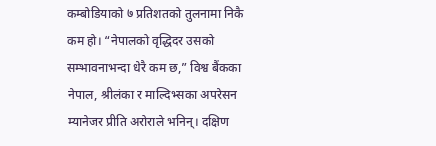कम्बोडियाको ७ प्रतिशतको तुलनामा निकै कम हो। “नेपालको वृद्धिदर उसको सम्भावनाभन्दा धेरै कम छ,” विश्व बैंकका नेपाल, श्रीलंका र माल्दिभ्सका अपरेसन म्यानेजर प्रीति अरोराले भनिन्। दक्षिण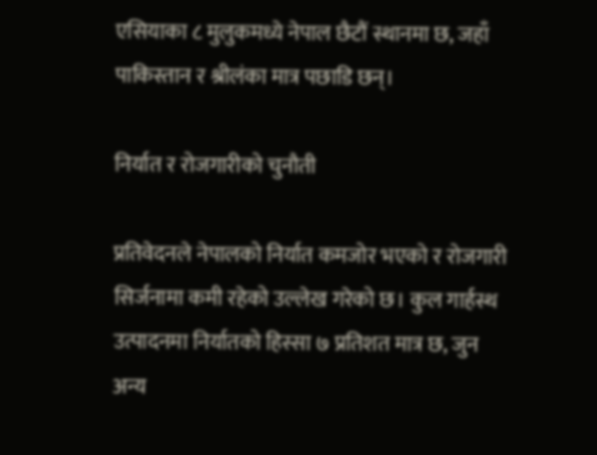एसियाका ८ मुलुकमध्ये नेपाल छैटौं स्थानमा छ, जहाँ पाकिस्तान र श्रीलंका मात्र पछाडि छन्।

निर्यात र रोजगारीको चुनौती

प्रतिवेदनले नेपालको निर्यात कमजोर भएको र रोजगारी सिर्जनामा कमी रहेको उल्लेख गरेको छ। कुल गार्हस्थ उत्पादनमा निर्यातको हिस्सा ७ प्रतिशत मात्र छ, जुन अन्य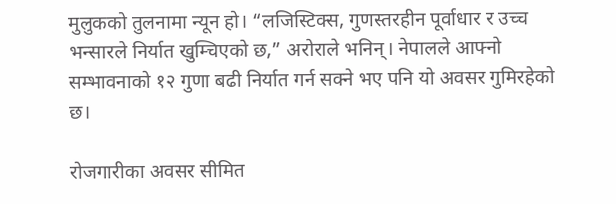मुलुकको तुलनामा न्यून हो। “लजिस्टिक्स, गुणस्तरहीन पूर्वाधार र उच्च भन्सारले निर्यात खुम्चिएको छ,” अरोराले भनिन्। नेपालले आफ्नो सम्भावनाको १२ गुणा बढी निर्यात गर्न सक्ने भए पनि यो अवसर गुमिरहेको छ।

रोजगारीका अवसर सीमित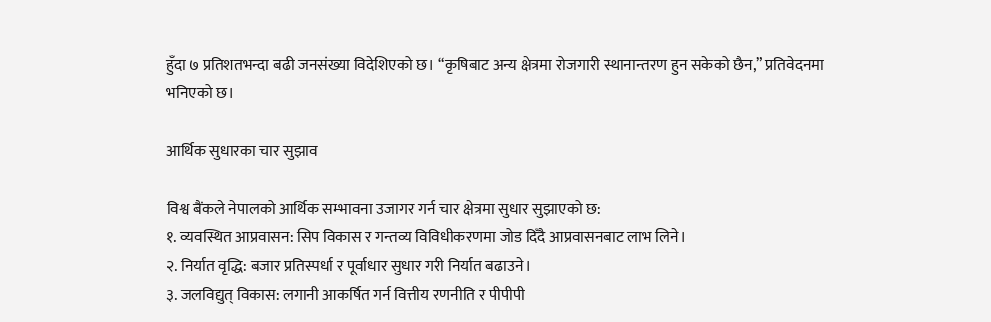हुँदा ७ प्रतिशतभन्दा बढी जनसंख्या विदेशिएको छ। “कृषिबाट अन्य क्षेत्रमा रोजगारी स्थानान्तरण हुन सकेको छैन,” प्रतिवेदनमा भनिएको छ।

आर्थिक सुधारका चार सुझाव

विश्व बैंकले नेपालको आर्थिक सम्भावना उजागर गर्न चार क्षेत्रमा सुधार सुझाएको छ:
१. व्यवस्थित आप्रवासन: सिप विकास र गन्तव्य विविधीकरणमा जोड दिँदै आप्रवासनबाट लाभ लिने।
२. निर्यात वृद्धि: बजार प्रतिस्पर्धा र पूर्वाधार सुधार गरी निर्यात बढाउने।
३. जलविद्युत् विकास: लगानी आकर्षित गर्न वित्तीय रणनीति र पीपीपी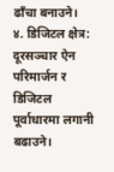ढाँचा बनाउने।
४. डिजिटल क्षेत्र: दूरसञ्चार ऐन परिमार्जन र डिजिटल पूर्वाधारमा लगानी बढाउने।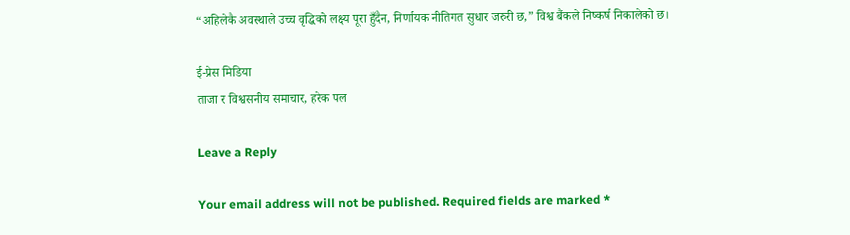“अहिलेकै अवस्थाले उच्च वृद्धिको लक्ष्य पूरा हुँदैन, निर्णायक नीतिगत सुधार जरुरी छ,” विश्व बैंकले निष्कर्ष निकालेको छ।

ई-प्रेस मिडिया
ताजा र विश्वसनीय समाचार, हरेक पल

Leave a Reply

Your email address will not be published. Required fields are marked *